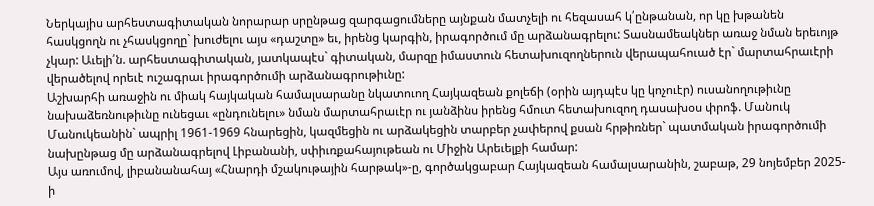Ներկայիս արհեստագիտական նորարար սրընթաց զարգացումները այնքան մատչելի ու հեզասահ կ՛ընթանան, որ կը խթանեն հասկցողն ու չհասկցողը` խուժելու այս «դաշտը» եւ, իրենց կարգին, իրագործում մը արձանագրելու: Տասնամեակներ առաջ նման երեւոյթ չկար: Աւելի՛ն. արհեստագիտական, յատկապէս` գիտական, մարզը իմաստուն հետախուզողներուն վերապահուած էր` մարտահրաւէրի վերածելով որեւէ ուշագրաւ իրագործումի արձանագրութիւնը:
Աշխարհի առաջին ու միակ հայկական համալսարանը նկատուող Հայկազեան քոլեճի (օրին այդպէս կը կոչուէր) ուսանողութիւնը նախաձեռնութիւնը ունեցաւ «ընդունելու» նման մարտահրաւէր ու յանձինս իրենց հմուտ հետախուզող դասախօս փրոֆ. Մանուկ Մանուկեանին` ապրիլ 1961-1969 հնարեցին, կազմեցին ու արձակեցին տարբեր չափերով քսան հրթիռներ` պատմական իրագործումի նախընթաց մը արձանագրելով Լիբանանի, սփիւռքահայութեան ու Միջին Արեւելքի համար:
Այս առումով, լիբանանահայ «Հնարդի մշակութային հարթակ»-ը, գործակցաբար Հայկազեան համալսարանին, շաբաթ, 29 նոյեմբեր 2025-ի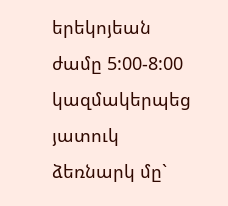երեկոյեան ժամը 5:00-8:00 կազմակերպեց յատուկ ձեռնարկ մը`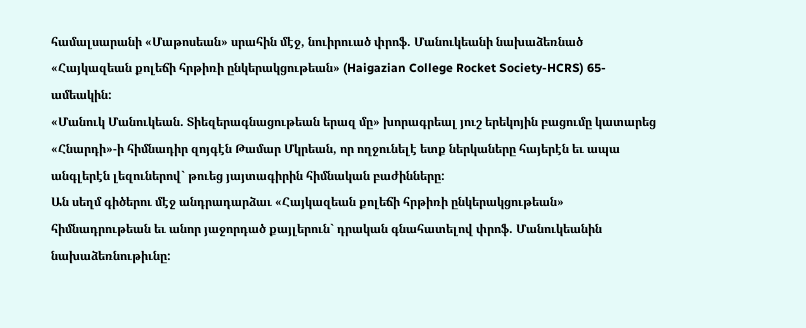համալսարանի «Մաթոսեան» սրահին մէջ, նուիրուած փրոֆ. Մանուկեանի նախաձեռնած «Հայկազեան քոլեճի հրթիռի ընկերակցութեան» (Haigazian College Rocket Society-HCRS) 65-ամեակին:
«Մանուկ Մանուկեան. Տիեզերագնացութեան երազ մը» խորագրեալ յուշ երեկոյին բացումը կատարեց «Հնարդի»-ի հիմնադիր զոյգէն Թամար Մկրեան, որ ողջունելէ ետք ներկաները հայերէն եւ ապա անգլերէն լեզուներով` թուեց յայտագիրին հիմնական բաժինները:
Ան սեղմ գիծերու մէջ անդրադարձաւ «Հայկազեան քոլեճի հրթիռի ընկերակցութեան» հիմնադրութեան եւ անոր յաջորդած քայլերուն` դրական գնահատելով փրոֆ. Մանուկեանին նախաձեռնութիւնը: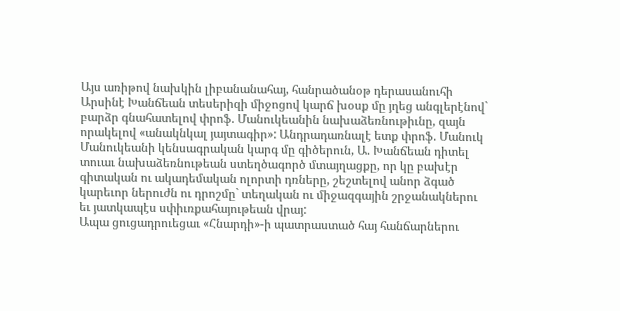Այս առիթով նախկին լիբանանահայ, հանրածանօթ դերասանուհի Արսինէ Խանճեան տեսերիզի միջոցով կարճ խօսք մը յղեց անգլերէնով` բարձր գնահատելով փրոֆ. Մանուկեանին նախաձեռնութիւնը, զայն որակելով «անակնկալ յայտագիր»: Անդրադառնալէ ետք փրոֆ. Մանուկ Մանուկեանի կենսագրական կարգ մը գիծերուն, Ա. Խանճեան դիտել տուաւ նախաձեռնութեան ստեղծագործ մտայղացքը, որ կը բախէր գիտական ու ակադեմական ոլորտի դռները, շեշտելով անոր ձգած կարեւոր ներուժն ու դրոշմը` տեղական ու միջազգային շրջանակներու եւ յատկապէս սփիւռքահայութեան վրայ:
Ապա ցուցադրուեցաւ «Հնարդի»-ի պատրաստած հայ հանճարներու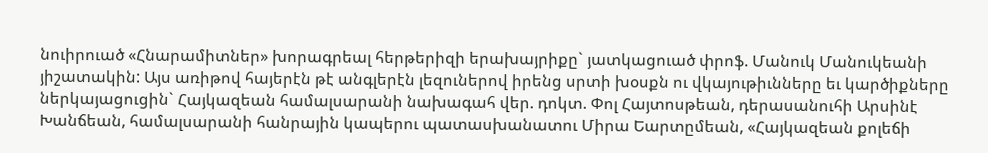նուիրուած «Հնարամիտներ» խորագրեալ հերթերիզի երախայրիքը` յատկացուած փրոֆ. Մանուկ Մանուկեանի յիշատակին: Այս առիթով հայերէն թէ անգլերէն լեզուներով իրենց սրտի խօսքն ու վկայութիւնները եւ կարծիքները ներկայացուցին` Հայկազեան համալսարանի նախագահ վեր. դոկտ. Փոլ Հայտոսթեան, դերասանուհի Արսինէ Խանճեան, համալսարանի հանրային կապերու պատասխանատու Միրա Եարտըմեան, «Հայկազեան քոլեճի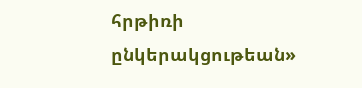հրթիռի ընկերակցութեան»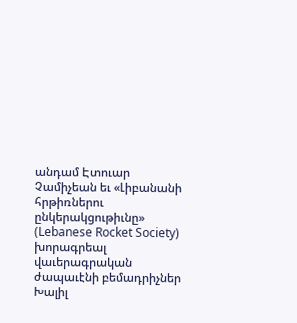անդամ Էտուար Չամիչեան եւ «Լիբանանի հրթիռներու ընկերակցութիւնը» (Lebanese Rocket Society) խորագրեալ վաւերագրական ժապաւէնի բեմադրիչներ Խալիլ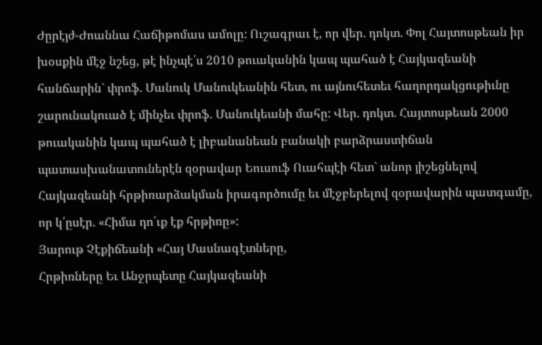Ժըրէյժ-Ժոաննա Հաճիթոմաս ամոլը: Ուշագրաւ է, որ վեր. դոկտ. Փոլ Հայտոսթեան իր խօսքին մէջ նշեց, թէ ինչպէ՛ս 2010 թուականին կապ պահած է Հայկազեանի հանճարին` փրոֆ. Մանուկ Մանուկեանին հետ, ու այնուհետեւ հաղորդակցութիւնը շարունակուած է մինչեւ փրոֆ. Մանուկեանի մահը: Վեր. դոկտ. Հայտոսթեան 2000 թուականին կապ պահած է լիբանանեան բանակի բարձրաստիճան պատասխանատուներէն զօրավար Եուսուֆ Ուահպէի հետ` անոր յիշեցնելով Հայկազեանի հրթիռարձակման իրագործումը եւ մէջբերելով զօրավարին պատգամը, որ կ՛ըսէր. «Հիմա դո՛ւք էք հրթիռը»:
Յարութ Չէքիճեանի «Հայ Մասնագէտները,
Հրթիռները Եւ Անջրպետը Հայկազեանի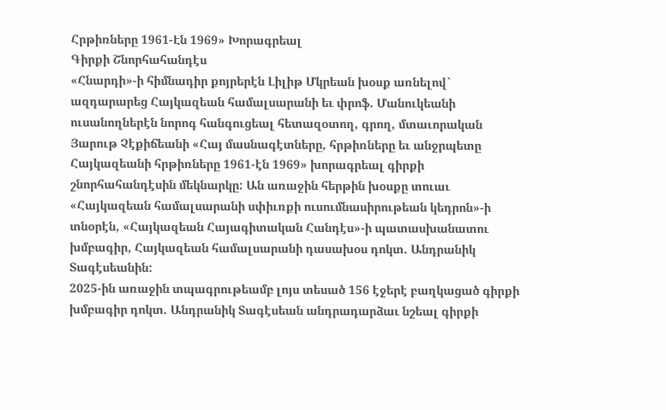Հրթիռները 1961-Էն 1969» Խորագրեալ
Գիրքի Շնորհահանդէս
«Հնարդի»-ի հիմնադիր քոյրերէն Լիլիթ Մկրեան խօսք առնելով` ազդարարեց Հայկազեան համալսարանի եւ փրոֆ. Մանուկեանի ուսանողներէն նորոգ հանգուցեալ հետազօտող, գրող, մտաւորական Յարութ Չէքիճեանի «Հայ մասնագէտները, հրթիռները եւ անջրպետը Հայկազեանի հրթիռները 1961-էն 1969» խորագրեալ գիրքի շնորհահանդէսին մեկնարկը: Ան առաջին հերթին խօսքը տուաւ «Հայկազեան համալսարանի սփիւռքի ուսումնասիրութեան կեդրոն»-ի տնօրէն, «Հայկազեան Հայագիտական Հանդէս»-ի պատասխանատու խմբագիր, Հայկազեան համալսարանի դասախօս դոկտ. Անդրանիկ Տագէսեանին:
2025-ին առաջին տպագրութեամբ լոյս տեսած 156 էջերէ բաղկացած գիրքի խմբագիր դոկտ. Անդրանիկ Տագէսեան անդրադարձաւ նշեալ գիրքի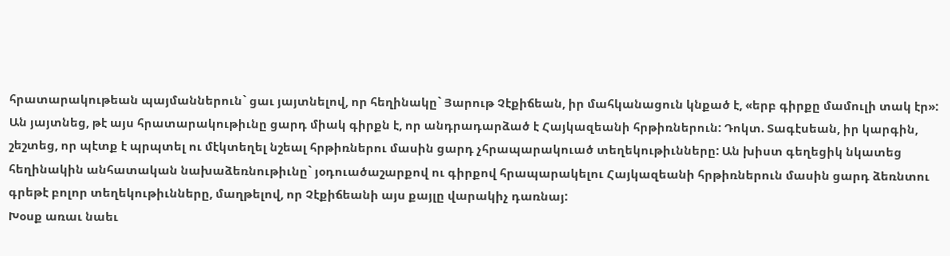հրատարակութեան պայմաններուն` ցաւ յայտնելով, որ հեղինակը` Յարութ Չէքիճեան, իր մահկանացուն կնքած է, «երբ գիրքը մամուլի տակ էր»: Ան յայտնեց, թէ այս հրատարակութիւնը ցարդ միակ գիրքն է, որ անդրադարձած է Հայկազեանի հրթիռներուն: Դոկտ. Տագէսեան, իր կարգին, շեշտեց, որ պէտք է պրպտել ու մէկտեղել նշեալ հրթիռներու մասին ցարդ չհրապարակուած տեղեկութիւնները: Ան խիստ գեղեցիկ նկատեց հեղինակին անհատական նախաձեռնութիւնը` յօդուածաշարքով ու գիրքով հրապարակելու Հայկազեանի հրթիռներուն մասին ցարդ ձեռնտու գրեթէ բոլոր տեղեկութիւնները, մաղթելով, որ Չէքիճեանի այս քայլը վարակիչ դառնայ:
Խօսք առաւ նաեւ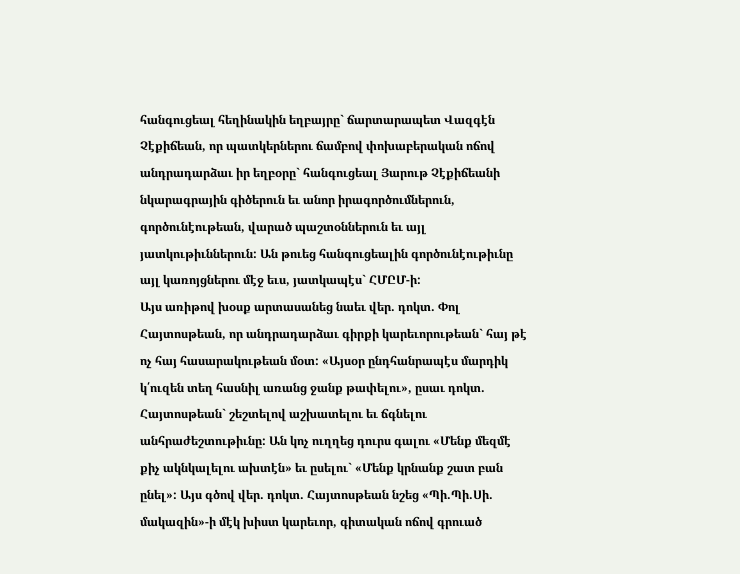հանգուցեալ հեղինակին եղբայրը` ճարտարապետ Վազգէն Չէքիճեան, որ պատկերներու ճամբով փոխաբերական ոճով անդրադարձաւ իր եղբօրը` հանգուցեալ Յարութ Չէքիճեանի նկարագրային գիծերուն եւ անոր իրագործումներուն, գործունէութեան, վարած պաշտօններուն եւ այլ յատկութիւններուն: Ան թուեց հանգուցեալին գործունէութիւնը այլ կառոյցներու մէջ եւս, յատկապէս` ՀՄԸՄ-ի:
Այս առիթով խօսք արտասանեց նաեւ վեր. դոկտ. Փոլ Հայտոսթեան, որ անդրադարձաւ գիրքի կարեւորութեան` հայ թէ ոչ հայ հասարակութեան մօտ: «Այսօր ընդհանրապէս մարդիկ կ՛ուզեն տեղ հասնիլ առանց ջանք թափելու», ըսաւ դոկտ. Հայտոսթեան` շեշտելով աշխատելու եւ ճգնելու անհրաժեշտութիւնը: Ան կոչ ուղղեց դուրս գալու «Մենք մեզմէ քիչ ակնկալելու ախտէն» եւ ըսելու` «Մենք կրնանք շատ բան ընել»: Այս գծով վեր. դոկտ. Հայտոսթեան նշեց «Պի.Պի.Սի. մակազին»-ի մէկ խիստ կարեւոր, գիտական ոճով գրուած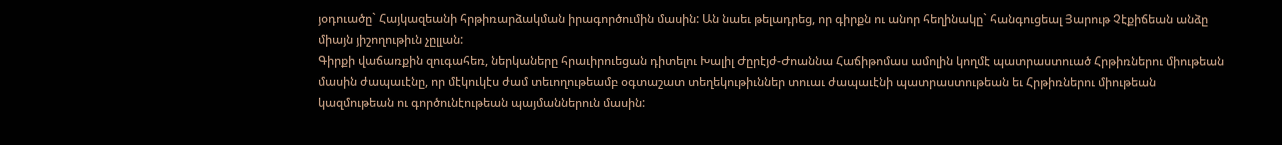յօդուածը` Հայկազեանի հրթիռարձակման իրագործումին մասին: Ան նաեւ թելադրեց, որ գիրքն ու անոր հեղինակը` հանգուցեալ Յարութ Չէքիճեան անձը միայն յիշողութիւն չըլլան:
Գիրքի վաճառքին զուգահեռ, ներկաները հրաւիրուեցան դիտելու Խալիլ Ժըրէյժ-Ժոաննա Հաճիթոմաս ամոլին կողմէ պատրաստուած Հրթիռներու միութեան մասին ժապաւէնը, որ մէկուկէս ժամ տեւողութեամբ օգտաշատ տեղեկութիւններ տուաւ ժապաւէնի պատրաստութեան եւ Հրթիռներու միութեան կազմութեան ու գործունէութեան պայմաններուն մասին: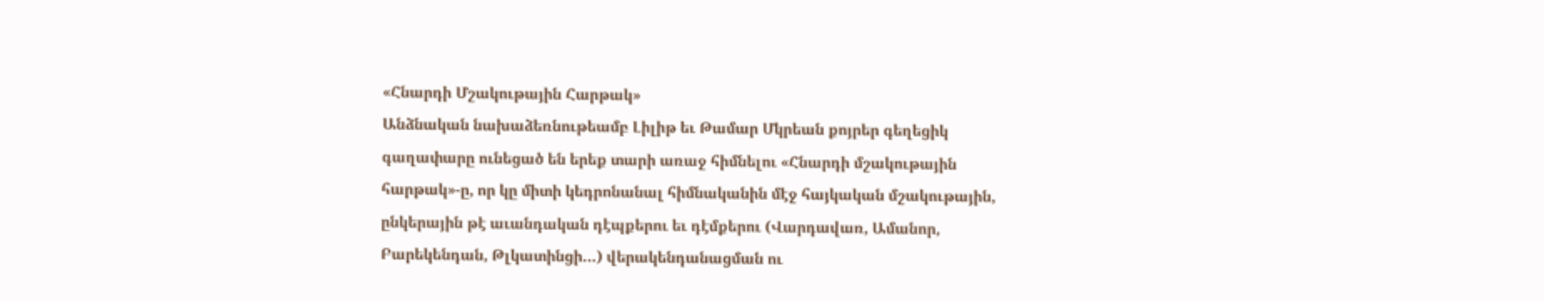«Հնարդի Մշակութային Հարթակ»
Անձնական նախաձեռնութեամբ Լիլիթ եւ Թամար Մկրեան քոյրեր գեղեցիկ գաղափարը ունեցած են երեք տարի առաջ հիմնելու «Հնարդի մշակութային հարթակ»-ը, որ կը միտի կեդրոնանալ հիմնականին մէջ հայկական մշակութային, ընկերային թէ աւանդական դէպքերու եւ դէմքերու (Վարդավառ, Ամանոր, Բարեկենդան, Թլկատինցի…) վերակենդանացման ու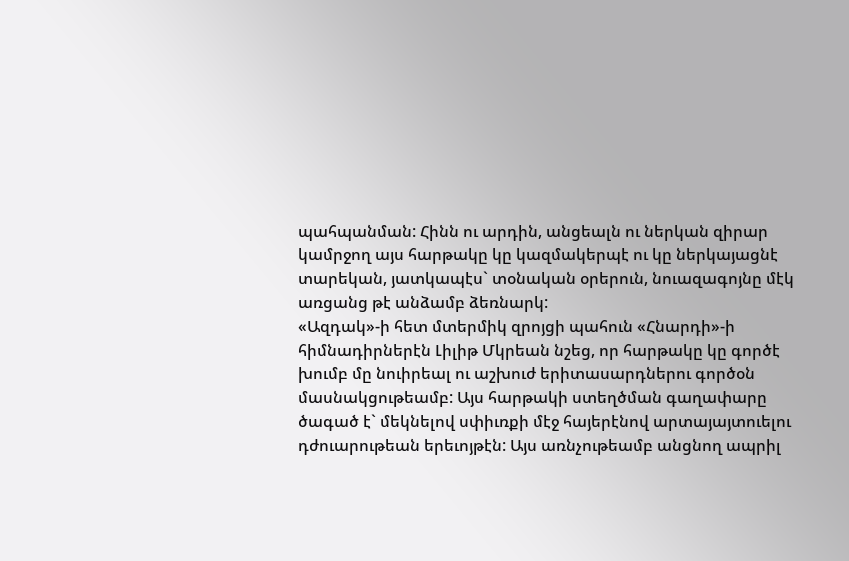պահպանման: Հինն ու արդին, անցեալն ու ներկան զիրար կամրջող այս հարթակը կը կազմակերպէ ու կը ներկայացնէ տարեկան, յատկապէս` տօնական օրերուն, նուազագոյնը մէկ առցանց թէ անձամբ ձեռնարկ:
«Ազդակ»-ի հետ մտերմիկ զրոյցի պահուն «Հնարդի»-ի հիմնադիրներէն Լիլիթ Մկրեան նշեց, որ հարթակը կը գործէ խումբ մը նուիրեալ ու աշխուժ երիտասարդներու գործօն մասնակցութեամբ: Այս հարթակի ստեղծման գաղափարը ծագած է` մեկնելով սփիւռքի մէջ հայերէնով արտայայտուելու դժուարութեան երեւոյթէն: Այս առնչութեամբ անցնող ապրիլ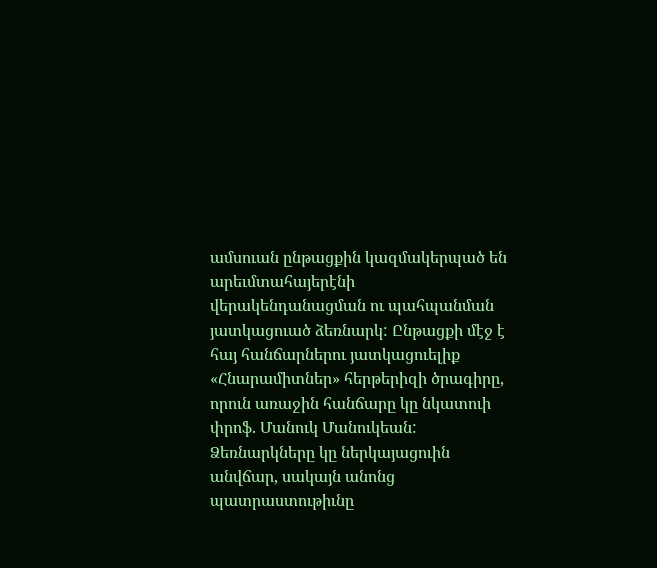ամսուան ընթացքին կազմակերպած են արեւմտահայերէնի վերակենդանացման ու պահպանման յատկացուած ձեռնարկ: Ընթացքի մէջ է հայ հանճարներու յատկացուելիք «Հնարամիտներ» հերթերիզի ծրագիրը, որուն առաջին հանճարը կը նկատուի փրոֆ. Մանուկ Մանուկեան: Ձեռնարկները կը ներկայացուին անվճար, սակայն անոնց պատրաստութիւնը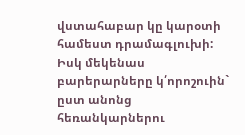վստահաբար կը կարօտի համեստ դրամագլուխի: Իսկ մեկենաս բարերարները կ՛որոշուին` ըստ անոնց հեռանկարներու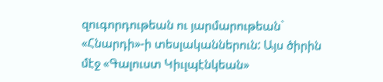զուգորդութեան ու յարմարութեան` «Հնարդի»-ի տեսլականներուն: Այս ծիրին մէջ «Գալուստ Կիւլպէնկեան»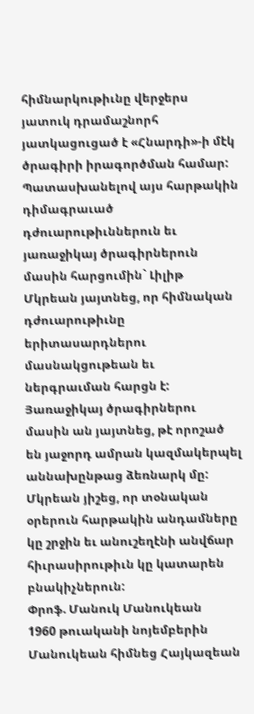հիմնարկութիւնը վերջերս յատուկ դրամաշնորհ յատկացուցած է «Հնարդի»-ի մէկ ծրագիրի իրագործման համար:
Պատասխանելով այս հարթակին դիմագրաւած դժուարութիւններուն եւ յառաջիկայ ծրագիրներուն մասին հարցումին` Լիլիթ Մկրեան յայտնեց, որ հիմնական դժուարութիւնը երիտասարդներու մասնակցութեան եւ ներգրաւման հարցն է: Յառաջիկայ ծրագիրներու մասին ան յայտնեց, թէ որոշած են յաջորդ ամրան կազմակերպել աննախընթաց ձեռնարկ մը: Մկրեան յիշեց, որ տօնական օրերուն հարթակին անդամները կը շրջին եւ անուշեղէնի անվճար հիւրասիրութիւն կը կատարեն բնակիչներուն:
Փրոֆ. Մանուկ Մանուկեան
1960 թուականի նոյեմբերին Մանուկեան հիմնեց Հայկազեան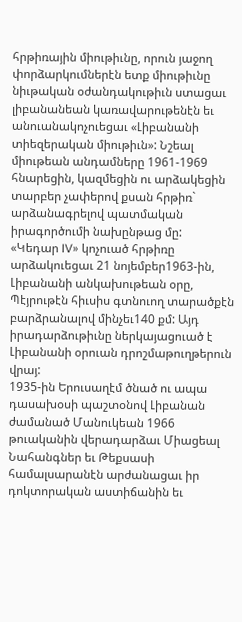հրթիռային միութիւնը, որուն յաջող փորձարկումներէն ետք միութիւնը նիւթական օժանդակութիւն ստացաւ լիբանանեան կառավարութենէն եւ անուանակոչուեցաւ «Լիբանանի տիեզերական միութիւն»: Նշեալ միութեան անդամները 1961-1969 հնարեցին, կազմեցին ու արձակեցին տարբեր չափերով քսան հրթիռ` արձանագրելով պատմական իրագործումի նախընթաց մը:
«Կեդար IV» կոչուած հրթիռը արձակուեցաւ 21 նոյեմբեր1963-ին, Լիբանանի անկախութեան օրը, Պէյրութէն հիւսիս գտնուող տարածքէն բարձրանալով մինչեւ140 քմ: Այդ իրադարձութիւնը ներկայացուած է Լիբանանի օրուան դրոշմաթուղթերուն վրայ:
1935-ին Երուսաղէմ ծնած ու ապա դասախօսի պաշտօնով Լիբանան ժամանած Մանուկեան 1966 թուականին վերադարձաւ Միացեալ Նահանգներ եւ Թեքսասի համալսարանէն արժանացաւ իր դոկտորական աստիճանին եւ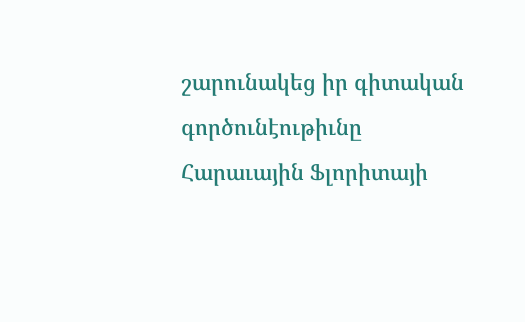շարունակեց իր գիտական գործունէութիւնը Հարաւային Ֆլորիտայի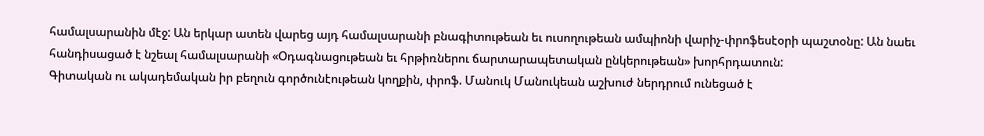համալսարանին մէջ: Ան երկար ատեն վարեց այդ համալսարանի բնագիտութեան եւ ուսողութեան ամպիոնի վարիչ-փրոֆեսէօրի պաշտօնը: Ան նաեւ հանդիսացած է նշեալ համալսարանի «Օդագնացութեան եւ հրթիռներու ճարտարապետական ընկերութեան» խորհրդատուն:
Գիտական ու ակադեմական իր բեղուն գործունէութեան կողքին, փրոֆ. Մանուկ Մանուկեան աշխուժ ներդրում ունեցած է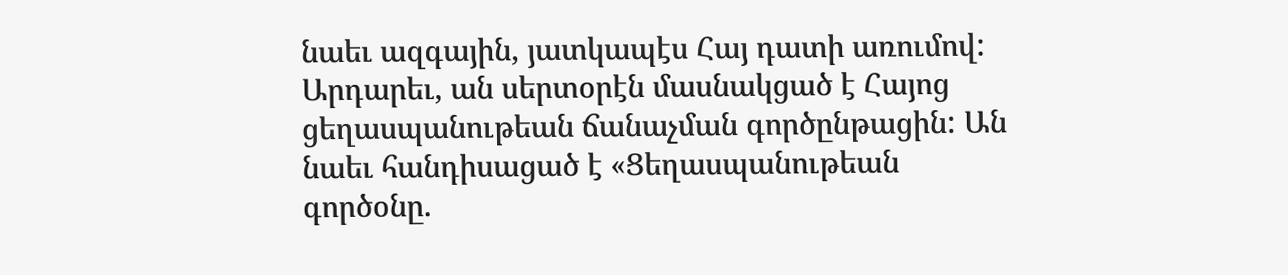նաեւ ազգային, յատկապէս Հայ դատի առումով: Արդարեւ, ան սերտօրէն մասնակցած է Հայոց ցեղասպանութեան ճանաչման գործընթացին: Ան նաեւ հանդիսացած է «Ցեղասպանութեան գործօնը.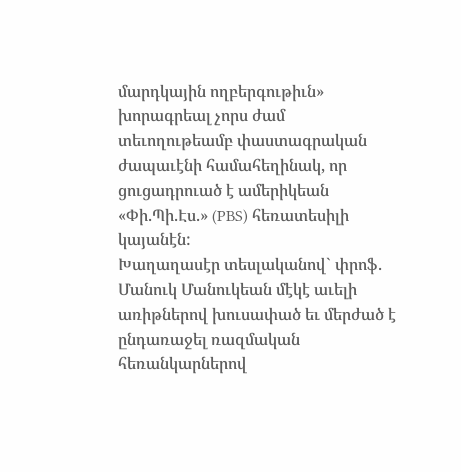մարդկային ողբերգութիւն» խորագրեալ չորս ժամ տեւողութեամբ փաստագրական ժապաւէնի համահեղինակ, որ ցուցադրուած է ամերիկեան «Փի.Պի.Էս.» (PBS) հեռատեսիլի կայանէն:
Խաղաղասէր տեսլականով` փրոֆ. Մանուկ Մանուկեան մէկէ աւելի առիթներով խուսափած եւ մերժած է ընդառաջել ռազմական հեռանկարներով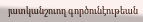յատկանշուող գործունէութեան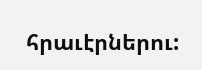հրաւէրներու: